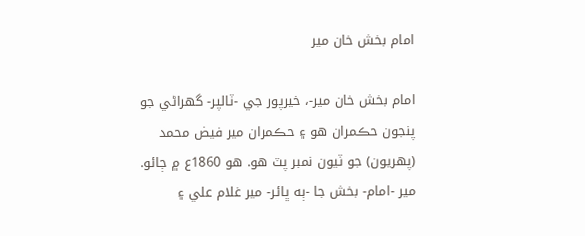امام بخش خان مير

امام بخش خان مير-، خيرپور جي -ٽالپر- گهراڻي جو پنجون حڪمران هو ۽ حڪمران مير فيض محمد (پهريون) جو ٽيون نمبر پٽ هو. هو 1860ع ۾ ڄائو. مير -امام- بخش جا -ٻه ڀائر- مير غلام علي ۽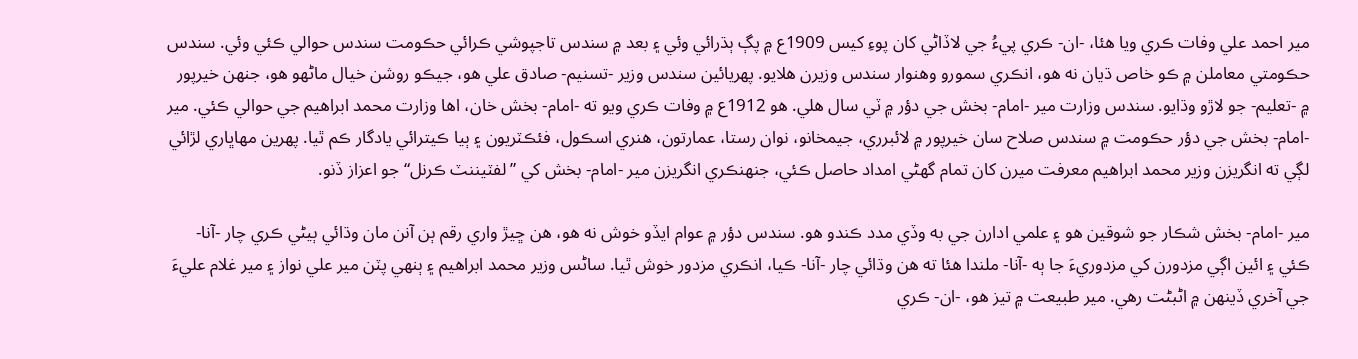مير احمد علي وفات ڪري ويا هئا، -ان- ڪري پيءُ جي لاڏاڻي کان پوءِ کيس 1909ع ۾ پڳ ٻڌرائي وئي ۽ بعد ۾ سندس تاجپوشي ڪرائي حڪومت سندس حوالي ڪئي وئي. سندس حڪومتي معاملن ۾ ڪو خاص ڌيان نه هو، انڪري سمورو وهنوار سندس وزيرن هلايو. پهريائين سندس وزير -تسنيم- صادق علي هو، جيڪو روشن خيال ماڻهو هو، جنهن خيرپور ۾ -تعليم- جو لاڙو وڌايو. سندس وزارت مير -امام- بخش جي دؤر ۾ ٽي سال هلي. هو 1912ع ۾ وفات ڪري ويو ته -امام- بخش خان، اها وزارت محمد ابراهيم جي حوالي ڪئي. مير -امام- بخش جي دؤر حڪومت ۾ سندس صلاح سان خيرپور ۾ لائبرري، جيمخانو، نوان رستا، عمارتون، هنري اسڪول، فئڪٽريون ۽ ٻيا ڪيترائي يادگار ڪم ٿيا. پهرين مهاڀاري لڙائي لڳي ته انگريزن وزير محمد ابراهيم معرفت ميرن کان تمام گهڻي امداد حاصل ڪئي، جنهنڪري انگريزن مير -امام- بخش کي ”لفٽيننٽ ڪرنل“ جو اعزاز ڏنو.

مير -امام- بخش شڪار جو شوقين هو ۽ علمي ادارن جي به وڏي مدد ڪندو هو. سندس دؤر ۾ عوام ايڏو خوش نه هو، هن ڇيڙ واري رقم ٻن آنن مان وڌائي ٻيڻي ڪري چار -آنا- ڪئي ۽ ائين اڳي مزدورن کي مزدوريءَ جا ٻه -آنا- ملندا هئا ته هن وڌائي چار -آنا- ڪيا، انڪري مزدور خوش ٿيا. ساڻس وزير محمد ابراهيم ۽ ٻنهي پٽن مير علي نواز ۽ مير غلام عليءَ جي آخري ڏينهن ۾ اڻبڻت رهي. مير طبيعت ۾ تيز هو، -ان- ڪري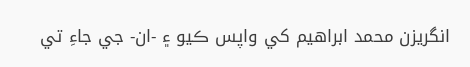انگريزن محمد ابراهيم کي واپس ڪيو ۽ -ان- جي جاءِ تي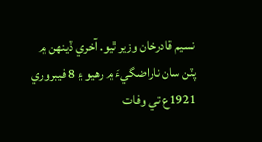نسيم قادرخان وزير ٿيو. آخري ڏينهن ۾ پٽن سان ناراضگيءَ ۾ رهيو ۽ 8 فيبروري 1921ع تي وفات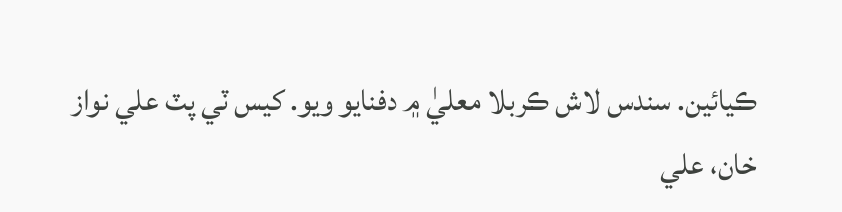ڪيائين. سندس لاش ڪربلا معليٰ ۾ دفنايو ويو. کيس ٽي پٽ علي نواز خان، علي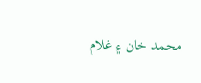محمد خان ۽ غلام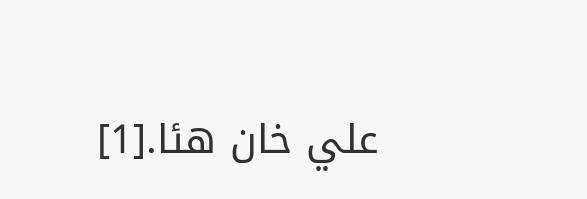علي خان هئا.[1]